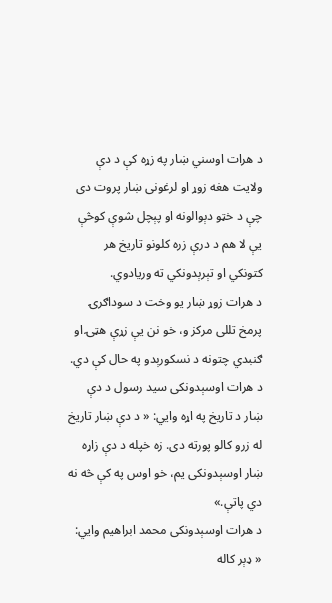د هرات اوسني ښار په زړه کې د دې ولایت هغه زوړ او لرغونی ښار پروت دی چې د خټو دېوالونه او پېچل شوې کوڅې یې لا هم د درې زره کلونو تاریخ هر کتونکي او تېرېدونکي ته وریادوي.
د هرات زوړ ښار یو وخت د سوداګرۍ پرمخ تللی مرکز و، خو نن یې زړې هټۍ او ګنبدي چتونه د نسکورېدو په حال کې دي.
د هرات اوسېدونکی سید رسول د دې ښار د تاریخ په اړه وايي: « د دې ښار تاریخ له زرو کالو پورته دی. زه خپله د دې زاړه ښار اوسېدونکی یم، خو اوس په کې څه نه دي پاتې.»
د هرات اوسېدونکی محمد ابراهیم وايي: « ډېر کاله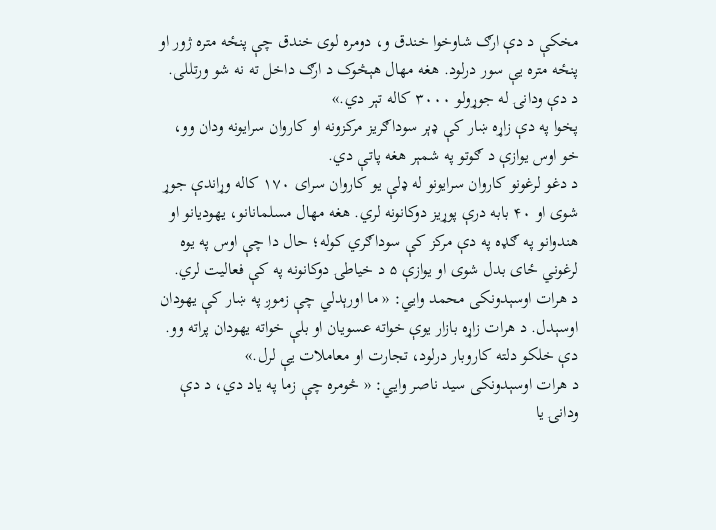مخکې د دې ارګ شاوخوا خندق و، دومره لوی خندق چې پنځه متره ژور او پنځه متره یې سور درلود. هغه مهال هېڅوک د ارګ داخل ته نه شو ورتللی. د دې ودانۍ له جوړولو ۳۰۰۰ کاله تېر دي.»
پخوا په دې زاړه ښار کې ډېر سوداګریز مرکزونه او کاروان سرایونه ودان وو، خو اوس یوازې د ګوتو په شمېر هغه پاتې دي.
د دغو لرغونو کاروان سرایونو له ډلې یو کاروان سرای ۱۷۰ کاله وړاندې جوړ شوی او ۴۰ بابه درې پوړیز دوکانونه لري. هغه مهال مسلمانانو، یهودیانو او هندوانو په ګډه په دې مرکز کې سوداګري کوله؛ حال دا چې اوس په یوه لرغوني ځای بدل شوی او یوازې ۵ د خیاطۍ دوکانونه په کې فعالیت لري.
د هرات اوسېدونکی محمد وايي: « ما اورېدلي چې زموږ په ښار کې یهودان اوسېدل. د هرات زاړه بازار یوې خواته عسویان او بلې خواته یهودان پراته وو. دې خلکو دلته کاروبار درلود، تجارت او معاملات یې لرل.»
د هرات اوسېدونکی سید ناصر وايي: « څومره چې زما په یاد دي، د دې ودانۍ یا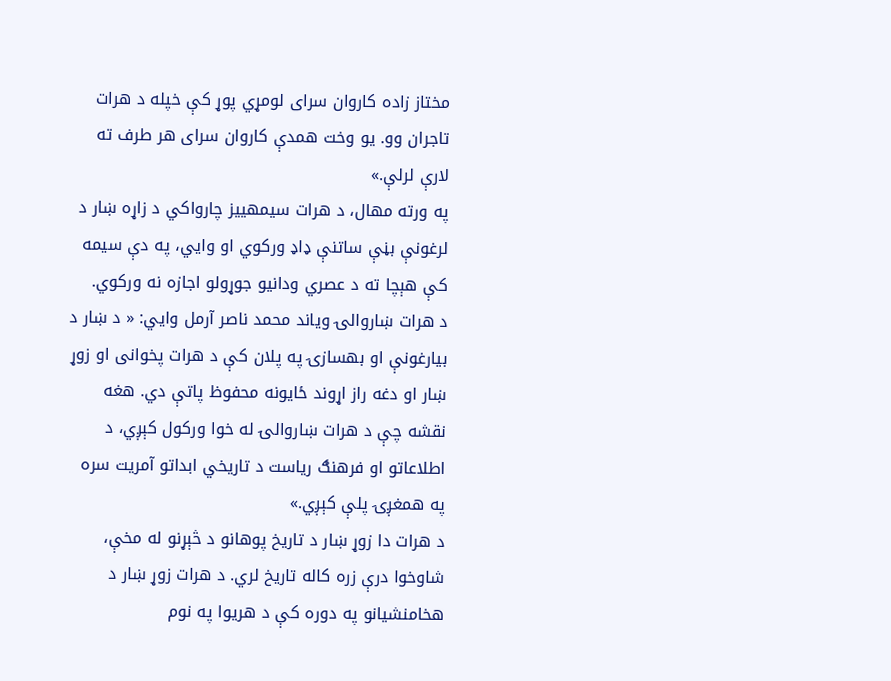مختاز زاده کاروان سرای لومړي پوړ کې خپله د هرات تاجران وو. یو وخت همدې کاروان سرای هر طرف ته لارې لرلې.»
په ورته مهال، د هرات سیمهییز چارواکي د زاړه ښار د لرغونې بڼې ساتنې ډاډ ورکوي او وایي، په دې سیمه کې هېچا ته د عصري ودانیو جوړولو اجازه نه ورکوي.
د هرات ښاروالۍ ویاند محمد ناصر آرمل وايي: « د ښار د بیارغونې او بهسازۍ په پلان کې د هرات پخوانی او زوړ ښار او دغه راز اړوند ځایونه محفوظ پاتې دي. هغه نقشه چې د هرات ښاروالۍ له خوا ورکول کېږي، د اطلاعاتو او فرهنګ ریاست د تاریخي ابداتو آمریت سره په همغږۍ پلې کېږي.»
د هرات دا زوړ ښار د تاریخ پوهانو د څېړنو له مخې، شاوخوا درې زره کاله تاریخ لري. د هرات زوړ ښار د هخامنشیانو په دوره کې د هریوا په نوم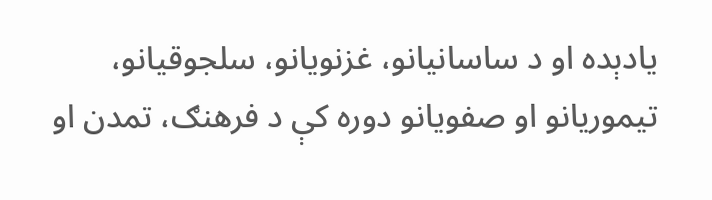یادېده او د ساسانیانو، غزنویانو، سلجوقیانو، تیموریانو او صفویانو دوره کې د فرهنګ، تمدن او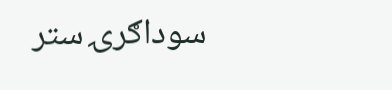سوداګرۍ ستر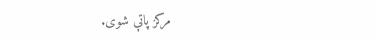مرکز پاتې شوی.